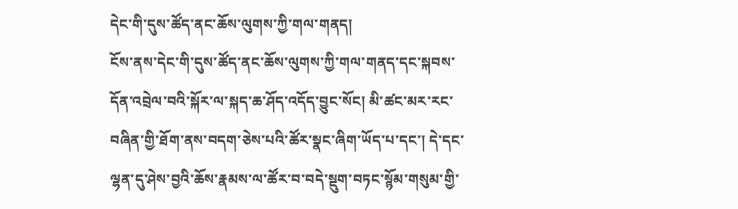དེང་གི་དུས་ཚོད་ནང་ཆོས་ལུགས་ཀྱི་གལ་གནད།
ངོས་ནས་དེང་གི་དུས་ཚོད་ནང་ཆོས་ལུགས་ཀྱི་གལ་གནད་དང་སྐབས་དོན་འབྲེལ་བའི་སྐོར་ལ་སྐད་ཆ་ཤོད་འདོད་བྱུང་སོང། མི་ཚང་མར་རང་བཞིན་གྱི་ཐོག་ནས་བདག་ཅེས་པའི་ཚོར་སྣང་ཞིག་ཡོད་པ་དང་། དེ་དང་ལྷན་དུ་ཤེས་བྱའི་ཆོས་རྣམས་ལ་ཚོར་བ་བདེ་སྡུག་བཏང་སྙོམ་གསུམ་གྱི་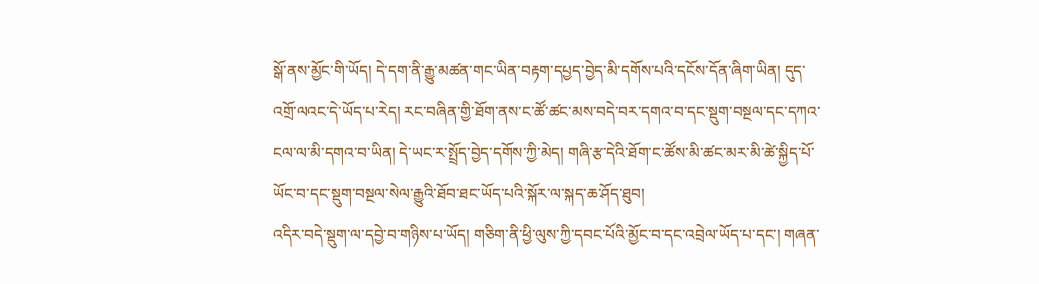སྒོ་ནས་མྱོང་གི་ཡོད། དེ་དག་ནི་རྒྱུ་མཚན་གང་ཡིན་བརྟག་དཔྱད་བྱེད་མི་དགོས་པའི་དངོས་དོན་ཞིག་ཡིན། དུད་འགྲོ་ལའང་དེ་ཡོད་པ་རེད། རང་བཞིན་གྱི་ཐོག་ནས་ང་ཚོ་ཚང་མས་བདེ་བར་དགའ་བ་དང་སྡུག་བསྔལ་དང་དཀའ་ངལ་ལ་མི་དགའ་བ་ཡིན། དེ་ཡང་ར་སྤྲོད་བྱེད་དགོས་ཀྱི་མེད། གཞི་རྩ་དེའི་ཐོག་ང་ཚོས་མི་ཚང་མར་མི་ཚེ་སྐྱིད་པོ་ཡོང་བ་དང་སྡུག་བསྔལ་སེལ་རྒྱུའི་ཐོབ་ཐང་ཡོད་པའི་སྐོར་ལ་སྐད་ཆ་ཤོད་ཐུབ།
འདིར་བདེ་སྡུག་ལ་དབྱེ་བ་གཉིས་པ་ཡོད། གཅིག་ནི་ཕྱི་ལུས་ཀྱི་དབང་པོའི་མྱོང་བ་དང་འབྲེལ་ཡོད་པ་དང་། གཞན་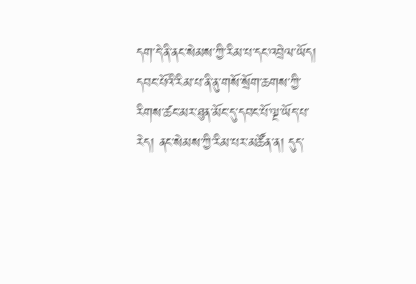དག་དེ་ནི་ནང་སེམས་ཀྱི་རིམ་པ་དང་འབྲེལ་ཡོད། དབང་པོའི་རིམ་པ་ནི་ནུ་གསོ་སྲོག་ཆགས་ཀྱི་རིགས་ཚང་མར་ཐུན་མོང་དུ་དབང་པོ་ལྔ་ཡོད་པ་རེད། ནང་སེམས་ཀྱི་རིམ་པར་མཚོན་ན། དུད་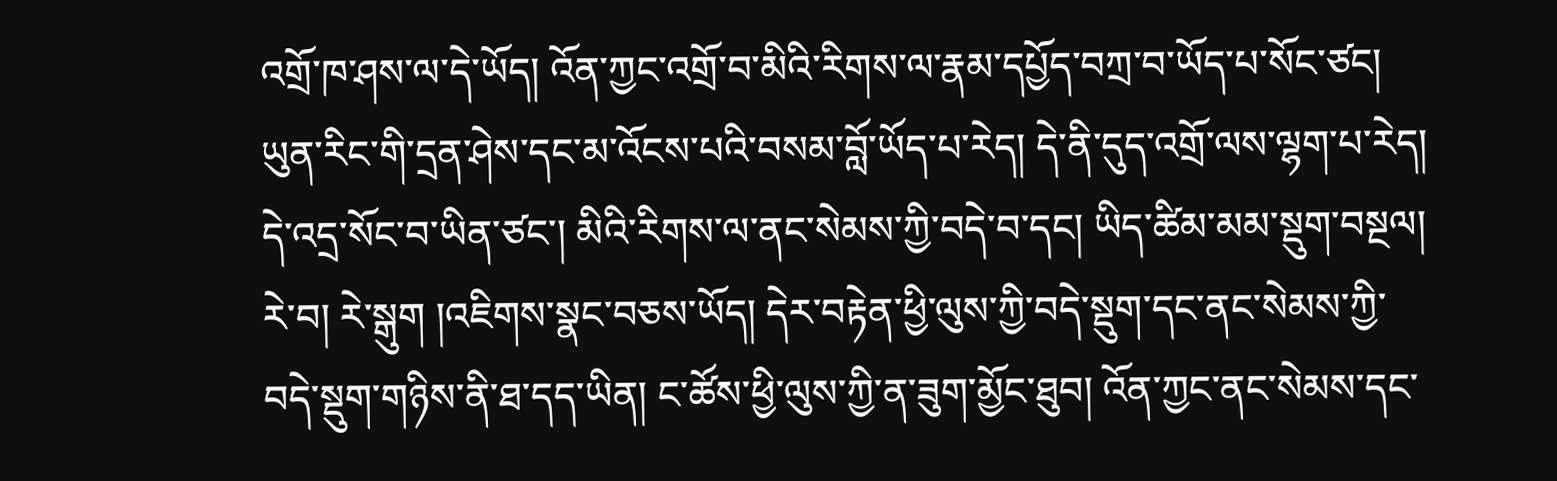འགྲོ་ཁ་ཤས་ལ་དེ་ཡོད། འོན་ཀྱང་འགྲོ་བ་མིའི་རིགས་ལ་རྣམ་དཔྱོད་བཀྲ་བ་ཡོད་པ་སོང་ཙང། ཡུན་རིང་གི་དྲན་ཤེས་དང་མ་འོངས་པའི་བསམ་བློ་ཡོད་པ་རེད། དེ་ནི་དུད་འགྲོ་ལས་ལྷག་པ་རེད། དེ་འདྲ་སོང་བ་ཡིན་ཙང་། མིའི་རིགས་ལ་ནང་སེམས་ཀྱི་བདེ་བ་དང། ཡིད་ཚིམ་མམ་སྡུག་བསྔལ། རེ་བ། རེ་སྒུག །འཇིགས་སྣང་བཅས་ཡོད། དེར་བརྟེན་ཕྱི་ལུས་ཀྱི་བདེ་སྡུག་དང་ནང་སེམས་ཀྱི་བདེ་སྡུག་གཉིས་ནི་ཐ་དད་ཡིན། ང་ཚོས་ཕྱི་ལུས་ཀྱི་ན་ཟུག་མྱོང་ཐུབ། འོན་ཀྱང་ནང་སེམས་དང་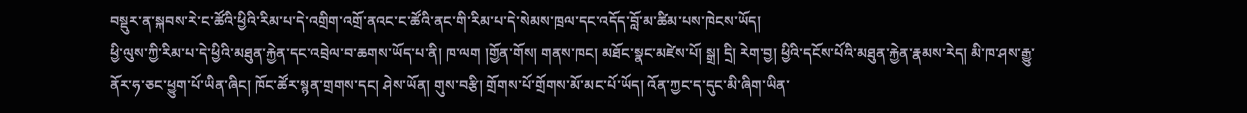བསྡུར་ན་སྐབས་རེ་ང་ཚོའི་ཕྱིའི་རིམ་པ་དེ་འགྲིག་འགྲོ་ནའང་ང་ཚོའི་ནང་གི་རིམ་པ་དེ་སེམས་ཁྲལ་དང་འདོད་བློ་མ་ཚིམ་པས་ཁེངས་ཡོད།
ཕྱི་ལུས་ཀྱི་རིམ་པ་དེ་ཕྱིའི་མཐུན་རྐྱེན་དང་འབྲེལ་བ་ཆགས་ཡོད་པ་ནི། ཁ་ལག །གྱོན་གོས། གནས་ཁང། མཐོང་སྣང་མཛེས་པོ། སྒྲ། དྲི། རེག་བྱ། ཕྱིའི་དངོས་པོའི་མཐུན་རྐྱེན་རྣམས་རེད། མི་ཁ་ཤས་རྒྱུ་ནོར་ཧ་ཅང་ཕྱུག་པོ་ཡིན་ཞིང། ཁོང་ཚོར་སྙན་གྲགས་དང། ཤེས་ཡོན། གུས་བརྩི། གྲོགས་པོ་གྲོགས་མོ་མང་པོ་ཡོད། འོན་ཀྱང་ད་དུང་མི་ཞིག་ཡིན་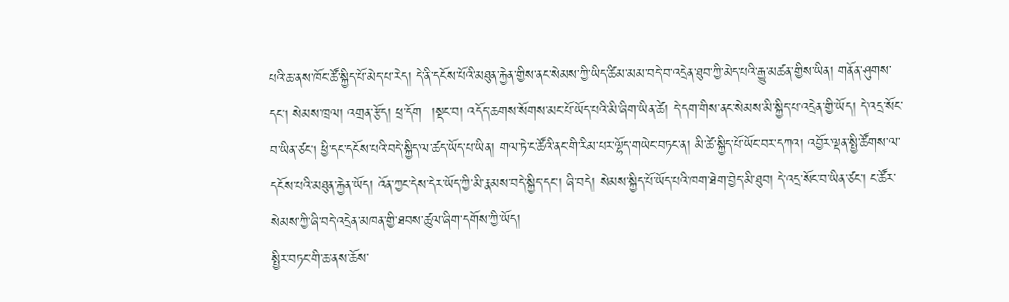པའི་ཆ་ནས་ཁོང་ཚོ་སྐྱིད་པོ་མེད་པ་རེད། དེ་ནི་དངོས་པོའི་མཐུན་རྐྱེན་གྱིས་ནང་སེམས་ཀྱི་ཡིད་ཚིམ་མམ་བདེ་བ་འདྲེན་ཐུབ་ཀྱི་མེད་པའི་རྒྱུ་མཚན་གྱིས་ཡིན། གནོན་ཤུགས་དང། སེམས་ཁྲལ། འགྲན་རྩོད། ཕྲ་དོག  །སྡང་བ། འདོད་ཆགས་སོགས་མང་པོ་ཡོད་པའི་མི་ཞིག་ཡིན་ཚེ། དེ་དག་གིས་ནང་སེམས་མི་སྐྱིད་པ་འདྲེན་གྱི་ཡོད། དེ་འདྲ་སོང་བ་ཡིན་ཙང། ཕྱི་དང་དངོས་པའི་བདེ་སྐྱིད་ལ་ཚད་ཡོད་པ་ཡིན། གལ་ཏེ་ང་ཚོའི་ནང་གི་རིམ་པར་ལྷོད་གཡེང་བཏང་ན། མི་ཚེ་སྐྱིད་པོ་ཡོང་བར་དཀའ། འབྱོར་ལྡན་སྤྱི་ཚོགས་ལ་དངོས་པའི་མཐུན་རྐྱེན་ཡོད། འོན་ཀྱང་དེས་དེར་ཡོད་ཀྱི་མི་རྣམས་བདེ་སྐྱིད་དང་། ཞི་བདེ། སེམས་སྐྱིད་པོ་ཡོད་པའི་ཁག་ཐེག་བྱེད་མི་ཐུབ། དེ་འདྲ་སོང་བ་ཡིན་ཙང་། ང་ཚོར་སེམས་ཀྱི་ཞི་བདེ་འདྲེན་མཁན་གྱི་ཐབས་ཚུལ་ཞིག་དགོས་ཀྱི་ཡོད།
སྤྱིར་བཏང་གི་ཆ་ནས་ཆོས་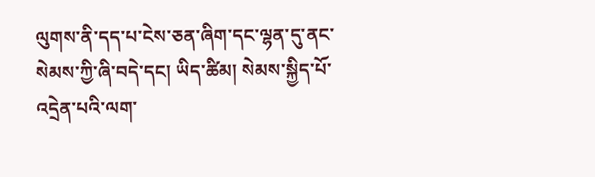ལུགས་ནི་དད་པ་ངེས་ཅན་ཞིག་དང་ལྷན་དུ་ནང་སེམས་ཀྱི་ཞི་བདེ་དང། ཡིད་ཚིམ། སེམས་སྐྱིད་པོ་འདྲེན་པའི་ལག་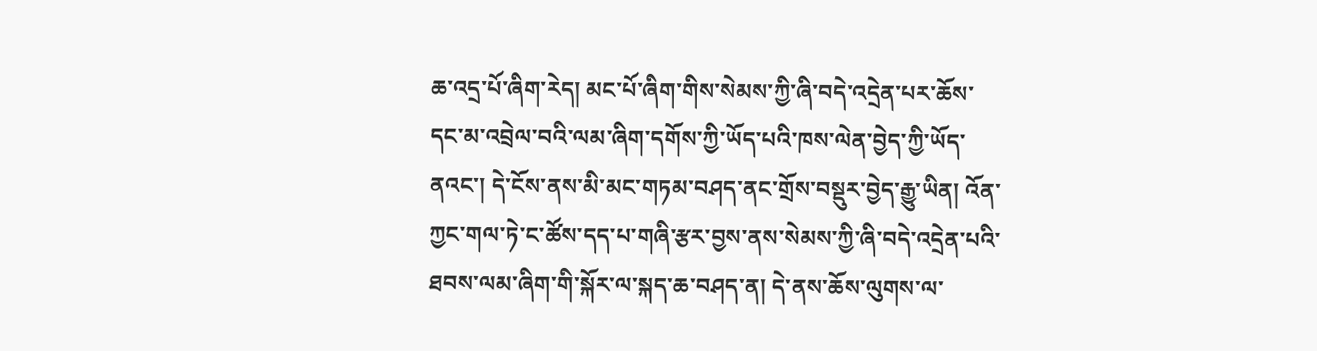ཆ་འདྲ་པོ་ཞིག་རེད། མང་པོ་ཞིག་གིས་སེམས་ཀྱི་ཞི་བདེ་འདྲེན་པར་ཆོས་དང་མ་འབྲེལ་བའི་ལམ་ཞིག་དགོས་ཀྱི་ཡོད་པའི་ཁས་ལེན་བྱེད་ཀྱི་ཡོད་ནའང་། དེ་ངོས་ནས་མི་མང་གཏམ་བཤད་ནང་གྲོས་བསྡུར་བྱེད་རྒྱུ་ཡིན། འོན་ཀྱང་གལ་ཏེ་ང་ཚོས་དད་པ་གཞི་རྩར་བྱས་ནས་སེམས་ཀྱི་ཞི་བདེ་འདྲེན་པའི་ཐབས་ལམ་ཞིག་གི་སྐོར་ལ་སྐད་ཆ་བཤད་ན། དེ་ནས་ཆོས་ལུགས་ལ་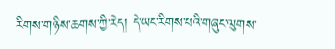རིགས་གཉིས་ཆགས་ཀྱི་རེད། དེ་ཡང་རིགས་པའི་གཞུང་ལུགས་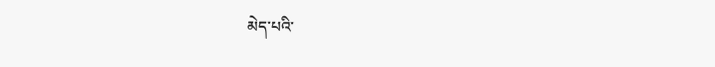མེད་པའི་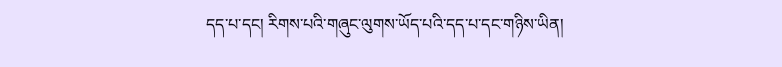དད་པ་དང། རིགས་པའི་གཞུང་ལུགས་ཡོད་པའི་དད་པ་དང་གཉིས་ཡིན།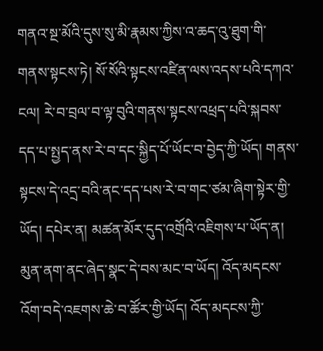གནའ་སྔ་མོའི་དུས་སུ་མི་རྣམས་ཀྱིས་འ་ཆད་འུ་ཐུག་གི་གནས་སྟངས་ཏེ། སོ་སོའི་སྟངས་འཛིན་ལས་འདས་པའི་དཀའ་ངལ། རེ་བ་བྲལ་བ་ལྟ་བུའི་གནས་སྟངས་འཕྲད་པའི་སྐབས་དད་པ་སྤྱད་ནས་རེ་བ་དང་སྐྱིད་པོ་ཡོང་བ་བྱེད་ཀྱི་ཡོད། གནས་སྟངས་དེ་འདྲ་བའི་ནང་དད་པས་རེ་བ་གང་ཙམ་ཞིག་སྟེར་གྱི་ཡོད། དཔེར་ན། མཚན་མོར་དུད་འགྲོའི་འཇིགས་པ་ཡོད་ན། མུན་ནག་ནང་ཞེད་སྣང་དེ་བས་མང་བ་ཡོད། འོད་མདངས་འོག་བདེ་འཇགས་ཆེ་བ་ཚོར་གྱི་ཡོད། འོད་མདངས་ཀྱི་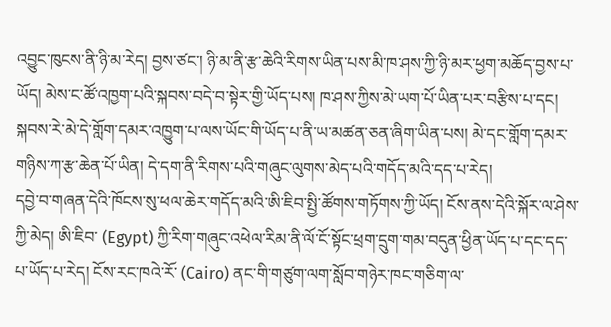འབྱུང་ཁུངས་ནི་ཉི་མ་རེད། བྱས་ཙང་། ཉི་མ་ནི་རྩ་ཆེའི་རིགས་ཡིན་པས་མི་ཁ་ཤས་ཀྱི་ཉི་མར་ཕྱག་མཆོད་བྱས་པ་ཡོད། མེས་ང་ཚོ་འཁྱག་པའི་སྐབས་བདེ་བ་སྟེར་གྱི་ཡོད་པས། ཁ་ཤས་ཀྱིས་མེ་ཡག་པོ་ཡིན་པར་བརྩིས་པ་དང། སྐབས་རེ་མེ་དེ་གློག་དམར་འཁྱུག་པ་ལས་ཡོང་གི་ཡོད་པ་ནི་ཡ་མཚན་ཅན་ཞིག་ཡིན་པས། མེ་དང་གློག་དམར་གཉིས་ཀ་རྩ་ཆེན་པོ་ཡིན། དེ་དག་ནི་རིགས་པའི་གཞུང་ལུགས་མེད་པའི་གདོད་མའི་དད་པ་རེད།
དབྱེ་བ་གཞན་དེའི་ཁོངས་སུ་ཕལ་ཆེར་གདོད་མའི་ཨི་ཇིབ་སྤྱི་ཚོགས་གཏོགས་ཀྱི་ཡོད། ངོས་ནས་དེའི་སྐོར་ལ་ཤེས་ཀྱི་མེད། ཨི་ཇིབ་ (Egypt) ཀྱི་རིག་གཞུང་འཕེལ་རིམ་ནི་ལོ་ངོ་སྟོང་ཕྲག་དྲུག་གམ་བདུན་ཕྱིན་ཡོད་པ་དང་དད་པ་ཡོད་པ་རེད། ངོས་རང་ཁའེ་རོ་ (Cairo) ནང་གི་གཙུག་ལག་སློབ་གཉེར་ཁང་གཅིག་ལ་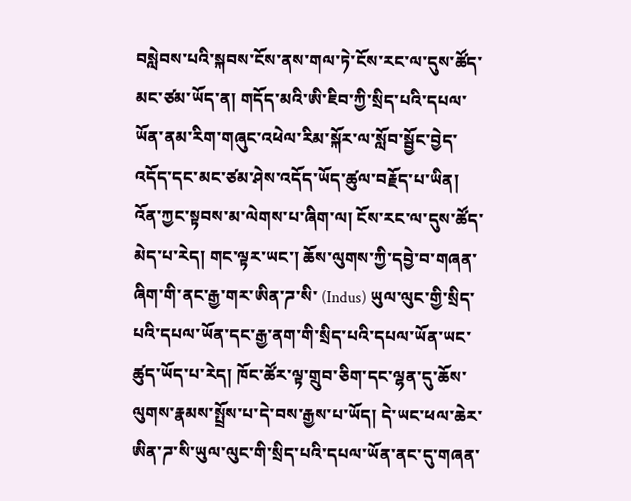བསླེབས་པའི་སྐབས་ངོས་ནས་གལ་ཏེ་ངོས་རང་ལ་དུས་ཚོད་མང་ཙམ་ཡོད་ན། གདོད་མའི་ཨི་ཇིབ་ཀྱི་སྲིད་པའི་དཔལ་ཡོན་ནམ་རིག་གཞུང་འཕེལ་རིམ་སྐོར་ལ་སློབ་སྦྱོང་བྱེད་འདོད་དང་མང་ཙམ་ཤེས་འདོད་ཡོད་ཚུལ་བརྗོད་པ་ཡིན། འོན་ཀྱང་སྟབས་མ་ལེགས་པ་ཞིག་ལ། ངོས་རང་ལ་དུས་ཚོད་མེད་པ་རེད། གང་ལྟར་ཡང་། ཆོས་ལུགས་ཀྱི་དབྱེ་བ་གཞན་ཞིག་གི་ནང་རྒྱ་གར་ཨིན་ཌ་སི་ (Indus) ཡུལ་ལུང་གྱི་སྲིད་པའི་དཔལ་ཡོན་དང་རྒྱ་ནག་གི་སྲིད་པའི་དཔལ་ཡོན་ཡང་ཚུད་ཡོད་པ་རེད། ཁོང་ཚོར་ལྟ་གྲུབ་ཅིག་དང་ལྷན་དུ་ཆོས་ལུགས་རྣམས་སྤྲོས་པ་དེ་བས་རྒྱས་པ་ཡོད། དེ་ཡང་ཕལ་ཆེར་ཨིན་ཌ་སི་ཡུལ་ལུང་གི་སྲིད་པའི་དཔལ་ཡོན་ནང་དུ་གཞན་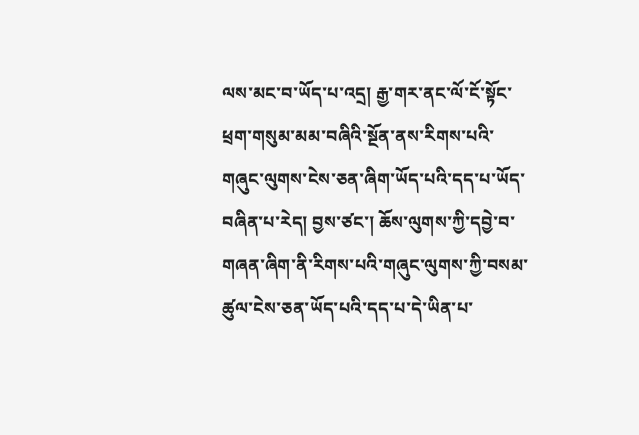ལས་མང་བ་ཡོད་པ་འདྲ། རྒྱ་གར་ནང་ལོ་ངོ་སྟོང་ཕྲག་གསུམ་མམ་བཞིའི་སྔོན་ནས་རིགས་པའི་གཞུང་ལུགས་ངེས་ཅན་ཞིག་ཡོད་པའི་དད་པ་ཡོད་བཞིན་པ་རེད། བྱས་ཙང་། ཆོས་ལུགས་ཀྱི་དབྱེ་བ་གཞན་ཞིག་ནི་རིགས་པའི་གཞུང་ལུགས་ཀྱི་བསམ་ཚུལ་ངེས་ཅན་ཡོད་པའི་དད་པ་དེ་ཡིན་པ་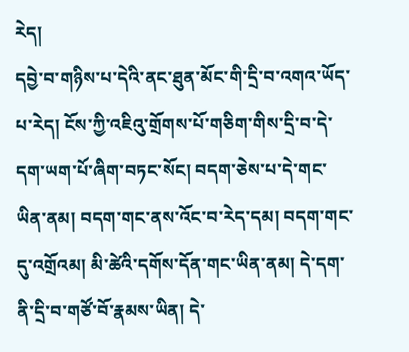རེད།
དབྱེ་བ་གཉིས་པ་དེའི་ནང་ཐུན་མོང་གི་དྲི་བ་འགའ་ཡོད་པ་རེད། ངོས་ཀྱི་འཇིའུ་གྲོགས་པོ་གཅིག་གིས་དྲི་བ་དེ་དག་ཡག་པོ་ཞིག་བཏང་སོང། བདག་ཅེས་པ་དེ་གང་ཡིན་ནམ། བདག་གང་ནས་འོང་བ་རེད་དམ། བདག་གང་དུ་འགྲོའམ། མི་ཚེའི་དགོས་དོན་གང་ཡིན་ནམ། དེ་དག་ནི་དྲི་བ་གཙོ་བོ་རྣམས་ཡིན། དེ་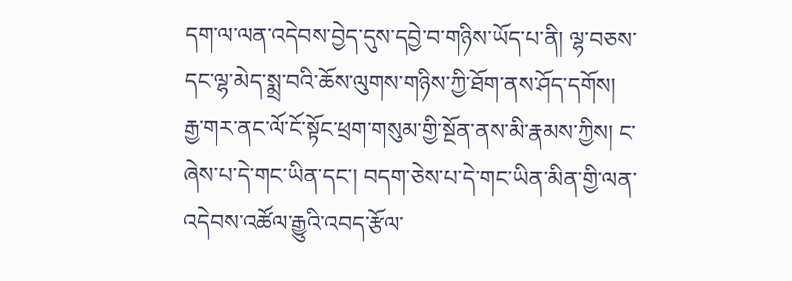དག་ལ་ལན་འདེབས་བྱེད་དུས་དབྱེ་བ་གཉིས་ཡོད་པ་ནི། ལྷ་བཅས་དང་ལྷ་མེད་སྨྲ་བའི་ཆོས་ལུགས་གཉིས་ཀྱི་ཐོག་ནས་ཤོད་དགོས།
རྒྱ་གར་ནང་ལོ་ངོ་སྟོང་ཕྲག་གསུམ་གྱི་སྔོན་ནས་མི་རྣམས་ཀྱིས། ང་ཞེས་པ་དེ་གང་ཡིན་དང་། བདག་ཅེས་པ་དེ་གང་ཡིན་མིན་གྱི་ལན་འདེབས་འཚོལ་རྒྱུའི་འབད་རྩོལ་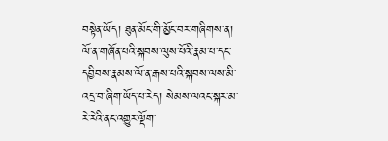བསྟེན་ཡོད། ཐུན་མོང་གི་མྱོང་བར་གཞིགས་ན། ལོ་ན་གཞོན་པའི་སྐབས་ལུས་པོའི་རྣམ་པ་དང་དབྱིབས་རྣམས་ལོ་ན་རྒས་པའི་སྐབས་ལས་མི་འདྲ་བ་ཞིག་ཡོད་པ་རེད། སེམས་ལའང་སྐར་མ་རེ་རེའི་ནང་འགྱུར་ལྡོག་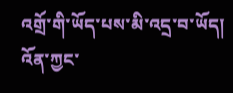འགྲོ་གི་ཡོད་པས་མི་འདྲ་བ་ཡོད། འོན་ཀྱང་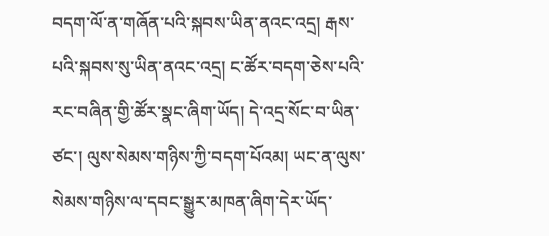བདག་ལོ་ན་གཞོན་པའི་སྐབས་ཡིན་ནའང་འདྲ། རྒས་པའི་སྐབས་སུ་ཡིན་ནའང་འདྲ། ང་ཚོར་བདག་ཅེས་པའི་རང་བཞིན་གྱི་ཚོར་སྣང་ཞིག་ཡོད། དེ་འདྲ་སོང་བ་ཡིན་ཙང་། ལུས་སེམས་གཉིས་ཀྱི་བདག་པོའམ། ཡང་ན་ལུས་སེམས་གཉིས་ལ་དབང་སྒྱུར་མཁན་ཞིག་དེར་ཡོད་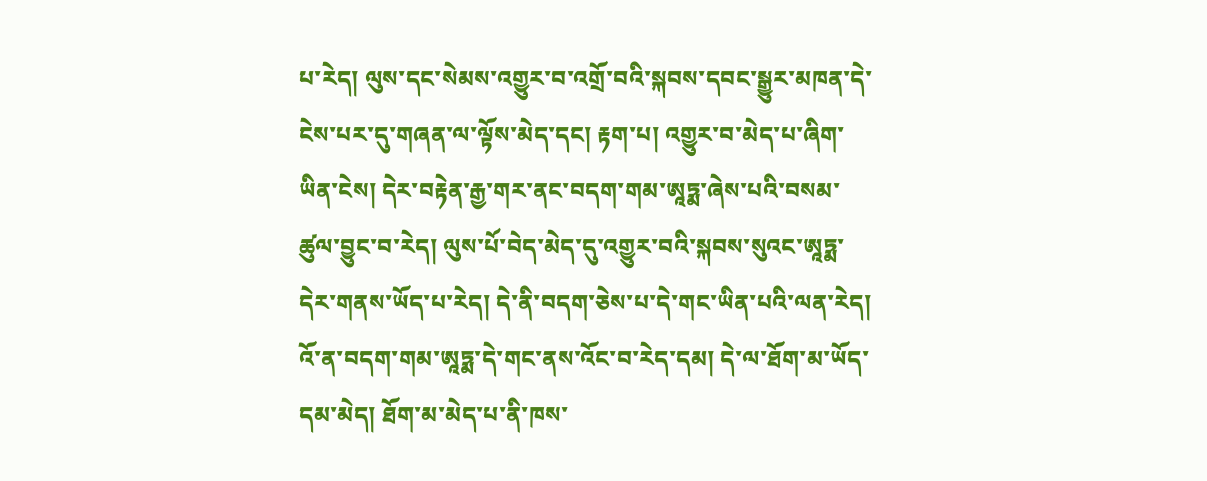པ་རེད། ལུས་དང་སེམས་འགྱུར་བ་འགྲོ་བའི་སྐབས་དབང་སྒྱུར་མཁན་དེ་ངེས་པར་དུ་གཞན་ལ་ལྟོས་མེད་དང། རྟག་པ། འགྱུར་བ་མེད་པ་ཞིག་ཡིན་ངེས། དེར་བརྟེན་རྒྱ་གར་ནང་བདག་གམ་ཨཱཏྨ་ཞེས་པའི་བསམ་ཚུལ་བྱུང་བ་རེད། ལུས་པོ་བེད་མེད་དུ་འགྱུར་བའི་སྐབས་སུའང་ཨཱཏྨ་དེར་གནས་ཡོད་པ་རེད། དེ་ནི་བདག་ཅེས་པ་དེ་གང་ཡིན་པའི་ལན་རེད།
འོ་ན་བདག་གམ་ཨཱཏྨ་དེ་གང་ནས་འོང་བ་རེད་དམ། དེ་ལ་ཐོག་མ་ཡོད་དམ་མེད། ཐོག་མ་མེད་པ་ནི་ཁས་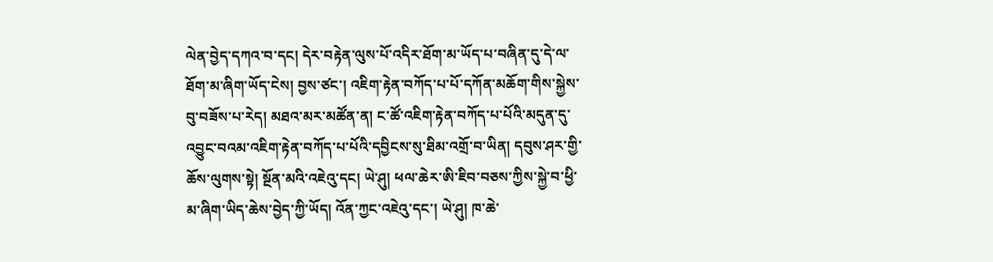ལེན་བྱེད་དཀའ་བ་དང། དེར་བརྟེན་ལུས་པོ་འདིར་ཐོག་མ་ཡོད་པ་བཞིན་དུ་དེ་ལ་ཐོག་མ་ཞིག་ཡོད་ངེས། བྱས་ཙང་། འཇིག་རྟེན་བཀོད་པ་པོ་དཀོན་མཆོག་གིས་སྐྱེས་བུ་བཟོས་པ་རེད། མཐའ་མར་མཚོན་ན། ང་ཚོ་འཇིག་རྟེན་བཀོད་པ་པོའི་མདུན་དུ་འབྱུང་བའམ་འཇིག་རྟེན་བཀོད་པ་པོའི་དབྱིངས་སུ་ཐིམ་འགྲོ་བ་ཡིན། དབུས་ཤར་གྱི་ཆོས་ལུགས་སྟེ། སྔོན་མའི་འཇེའུ་དང། ཡེ་ཤུ། ཕལ་ཆེར་ཨི་ཇིབ་བཅས་ཀྱིས་སྐྱེ་བ་ཕྱི་མ་ཞིག་ཡིད་ཆེས་བྱེད་ཀྱི་ཡོད། འོན་ཀྱང་འཇེའུ་དང་། ཡེ་ཤུ། ཁ་ཆེ་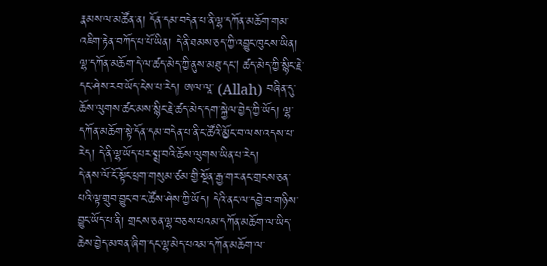རྣམས་ལ་མཚོན་ན། དོན་དམ་བདེན་པ་ནི་ལྷ་དཀོན་མཆོག་གམ་འཇིག་རྟེན་བཀོད་པ་པོ་ཡིན། དེ་ནི་ཐམས་ཅད་ཀྱི་འབྱུང་ཁུངས་ཡིན། ལྷ་དཀོན་མཆོག་དེ་ལ་ཚད་མེད་ཀྱི་ནུས་མཐུ་དང། ཚད་མེད་ཀྱི་སྙིང་རྗེ་དང་ཤེས་རབ་ཡོད་ངེས་པ་རེད། ཨལ་ལཱ་ (Allah) བཞིན་དུ་ཆོས་ལུགས་ཚང་མས་སྙིང་རྗེ་ཚད་མེད་དག་སྐྱེལ་བྱེད་ཀྱི་ཡོད། ལྷ་དཀོན་མཆོག་སྟེ་དོན་དམ་བདེན་པ་ནི་ང་ཚོའི་མྱོང་བ་ལས་འདས་པ་རེད། དེ་ནི་ལྷ་ཡོད་པར་སྨྲ་བའི་ཆོས་ལུགས་ཡིན་པ་རེད།
དེ་ནས་ལོ་ངོ་སྟོང་ཕྲག་གསུམ་ཙམ་གྱི་སྔོན་རྒྱ་གར་ནང་གྲངས་ཅན་པའི་ལྟ་གྲུབ་བྱུང་བ་ང་ཚོས་ཤེས་ཀྱི་ཡོད། དེའི་ནང་ལ་དབྱེ་བ་གཉིས་བྱུང་ཡོད་པ་ནི། གྲངས་ཅན་ལྷ་བཅས་པའམ་དཀོན་མཆོག་ལ་ཡིད་ཆེས་བྱེད་མཁན་ཞིག་དང་ལྷ་མེད་པའམ་དཀོན་མཆོག་ལ་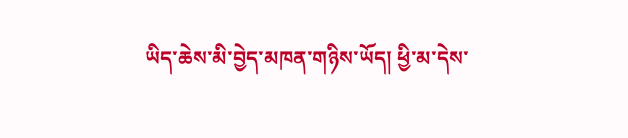ཡིད་ཆེས་མི་བྱེད་མཁན་གཉིས་ཡོད། ཕྱི་མ་དེས་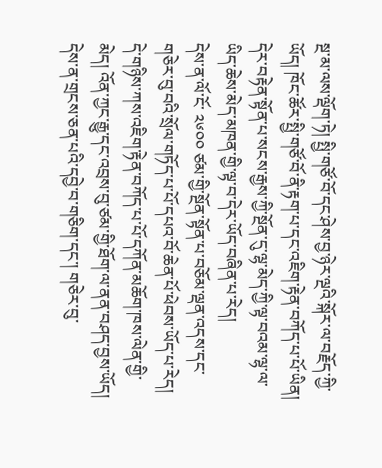སྔ་མ་ལས་ལྡོག་ཏེ། སྤྱི་གཙོ་བོ་དང་ཤེས་བྱ་ཉེར་ལྔའི་སྐོར་ལ་བརྗོད་ཀྱི་ཡོད། ཁོང་ཚོར་སྤྱི་གཙོ་བོ་ནི་རྟག་པ་དང་འཇིག་རྟེན་བཀོད་པ་པོ་ཡིན། དེར་བརྟེན་སྟོན་པ་སངས་རྒྱས་ཀྱི་སྔོན་དུ་ལྷ་མེད་ཀྱི་ལྟ་བའམ་ལྷ་ལ་ཡིད་ཆེས་མེད་མཁན་གྱི་ལྟ་བ་དེར་ཡོད་བཞིན་པ་རེད།
དེས་ན་ལོ་ངོ་ ༢༦༠༠ ཙམ་གྱི་སྔོན་སྟོན་པ་བཅོམ་ལྡན་འདས་དང་གཅེར་བུ་བའི་སྲོལ་གཏོད་པ་པོ་དཔའ་བོ་ཆེན་པོ་ཕེབས་ཡོད་པ་རེད། དེ་གཉིས་ཀས་འཇིག་རྟེན་བཀོད་པ་པོ་དཀོན་མཆོག་ཁས་ལེན་གྱི་མེད། འོན་ཀྱང་རྒྱུ་དང་འབྲས་བུ་ཙམ་གྱི་ཐོག་ལ་ནན་བཤད་བྱས་ཡོད། དེས་ན་གྲངས་ཅན་པའི་དབྱེ་བ་གཅིག་དང་། གཅེར་བུ་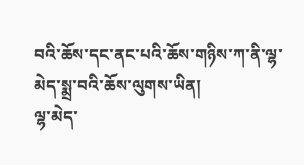བའི་ཆོས་དང་ནང་པའི་ཆོས་གཉིས་ཀ་ནི་ལྷ་མེད་སྨྲ་བའི་ཆོས་ལུགས་ཡིན།
ལྷ་མེད་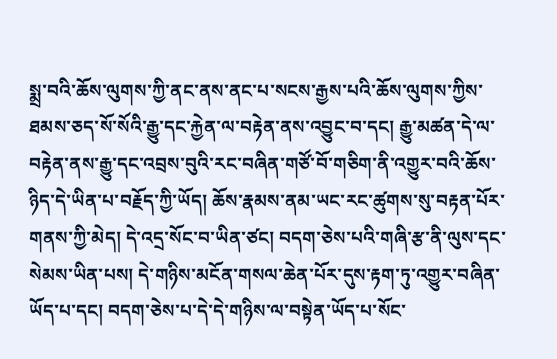སྨྲ་བའི་ཆོས་ལུགས་ཀྱི་ནང་ནས་ནང་པ་སངས་རྒྱས་པའི་ཆོས་ལུགས་ཀྱིས་ཐམས་ཅད་སོ་སོའི་རྒྱུ་དང་རྐྱེན་ལ་བརྟེན་ནས་འབྱུང་བ་དང། རྒྱུ་མཚན་དེ་ལ་བརྟེན་ནས་རྒྱུ་དང་འབྲས་བུའི་རང་བཞིན་གཙོ་བོ་གཅིག་ནི་འགྱུར་བའི་ཆོས་ཉིད་དེ་ཡིན་པ་བརྗོད་ཀྱི་ཡོད། ཆོས་རྣམས་ནམ་ཡང་རང་ཚུགས་སུ་བརྟན་པོར་གནས་ཀྱི་མེད། དེ་འདྲ་སོང་བ་ཡིན་ཙང། བདག་ཅེས་པའི་གཞི་རྩ་ནི་ལུས་དང་སེམས་ཡིན་པས། དེ་གཉིས་མངོན་གསལ་ཆེན་པོར་དུས་རྟག་ཏུ་འགྱུར་བཞིན་ཡོད་པ་དང། བདག་ཅེས་པ་དེ་དེ་གཉིས་ལ་བསྟེན་ཡོད་པ་སོང་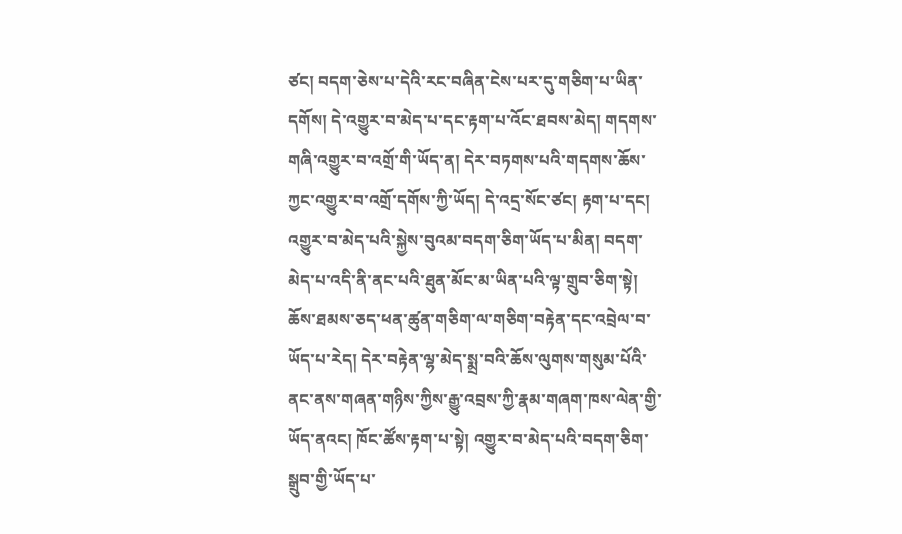ཙང། བདག་ཅེས་པ་དེའི་རང་བཞིན་ངེས་པར་དུ་གཅིག་པ་ཡིན་དགོས། དེ་འགྱུར་བ་མེད་པ་དང་རྟག་པ་འོང་ཐབས་མེད། གདགས་གཞི་འགྱུར་བ་འགྲོ་གི་ཡོད་ན། དེར་བཏགས་པའི་གདགས་ཆོས་ཀྱང་འགྱུར་བ་འགྲོ་དགོས་ཀྱི་ཡོད། དེ་འདྲ་སོང་ཙང། རྟག་པ་དང། འགྱུར་བ་མེད་པའི་སྐྱེས་བུའམ་བདག་ཅིག་ཡོད་པ་མིན། བདག་མེད་པ་འདི་ནི་ནང་པའི་ཐུན་མོང་མ་ཡིན་པའི་ལྟ་གྲུབ་ཅིག་སྟེ། ཆོས་ཐམས་ཅད་ཕན་ཚུན་གཅིག་ལ་གཅིག་བརྟེན་དང་འབྲེལ་བ་ཡོད་པ་རེད། དེར་བརྟེན་ལྷ་མེད་སྨྲ་བའི་ཆོས་ལུགས་གསུམ་པོའི་ནང་ནས་གཞན་གཉིས་ཀྱིས་རྒྱུ་འབྲས་ཀྱི་རྣམ་གཞག་ཁས་ལེན་གྱི་ཡོད་ནའང། ཁོང་ཚོས་རྟག་པ་སྟེ། འགྱུར་བ་མེད་པའི་བདག་ཅིག་སྒྲུབ་གྱི་ཡོད་པ་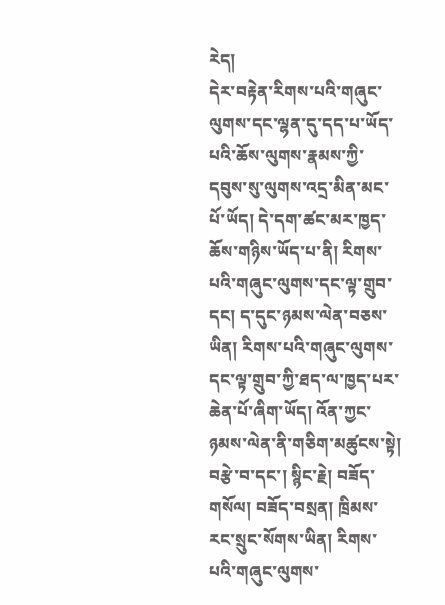རེད།
དེར་བརྟེན་རིགས་པའི་གཞུང་ལུགས་དང་ལྷན་དུ་དད་པ་ཡོད་པའི་ཆོས་ལུགས་རྣམས་ཀྱི་དབུས་སུ་ལུགས་འདྲ་མིན་མང་པོ་ཡོད། དེ་དག་ཚང་མར་ཁྱད་ཆོས་གཉིས་ཡོད་པ་ནི། རིགས་པའི་གཞུང་ལུགས་དང་ལྟ་གྲུབ་དང། ད་དུང་ཉམས་ལེན་བཅས་ཡིན། རིགས་པའི་གཞུང་ལུགས་དང་ལྟ་གྲུབ་ཀྱི་ཐད་ལ་ཁྱད་པར་ཆེན་པོ་ཞིག་ཡོད། འོན་ཀྱང་ཉམས་ལེན་ནི་གཅིག་མཚུངས་སྟེ། བརྩེ་བ་དང་། སྙིང་རྗེ། བཟོད་གསོལ། བཟོད་བསྲན། ཁྲིམས་རང་སྲུང་སོགས་ཡིན། རིགས་པའི་གཞུང་ལུགས་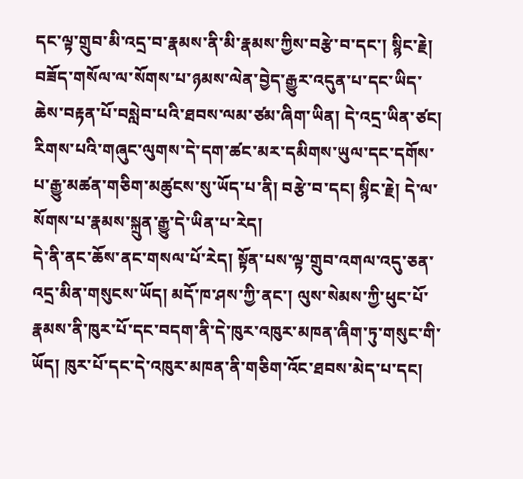དང་ལྟ་གྲུབ་མི་འདྲ་བ་རྣམས་ནི་མི་རྣམས་ཀྱིས་བརྩེ་བ་དང་། སྙིང་རྗེ། བཟོད་གསོལ་ལ་སོགས་པ་ཉམས་ལེན་བྱེད་རྒྱུར་འདུན་པ་དང་ཡིད་ཆེས་བརྟན་པོ་བསླེབ་པའི་ཐབས་ལམ་ཙམ་ཞིག་ཡིན། དེ་འདྲ་ཡིན་ཙང། རིགས་པའི་གཞུང་ལུགས་དེ་དག་ཚང་མར་དམིགས་ཡུལ་དང་དགོས་པ་རྒྱུ་མཚན་གཅིག་མཚུངས་སུ་ཡོད་པ་ནི། བརྩེ་བ་དང། སྙིང་རྗེ། དེ་ལ་སོགས་པ་རྣམས་སྐྲུན་རྒྱུ་དེ་ཡིན་པ་རེད།
དེ་ནི་ནང་ཆོས་ནང་གསལ་པོ་རེད། སྟོན་པས་ལྟ་གྲུབ་འགལ་འདུ་ཅན་འདྲ་མིན་གསུངས་ཡོད། མདོ་ཁ་ཤས་ཀྱི་ནང་། ལུས་སེམས་ཀྱི་ཕུང་པོ་རྣམས་ནི་ཁུར་པོ་དང་བདག་ནི་དེ་ཁུར་འཁུར་མཁན་ཞིག་ཏུ་གསུང་གི་ཡོད། ཁུར་པོ་དང་དེ་འཁུར་མཁན་ནི་གཅིག་འོང་ཐབས་མེད་པ་དང།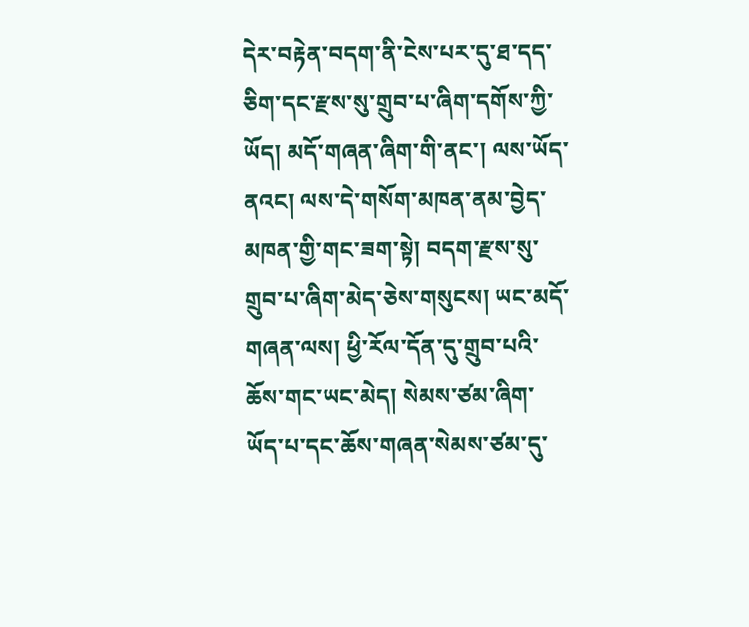དེར་བརྟེན་བདག་ནི་ངེས་པར་དུ་ཐ་དད་ཅིག་དང་རྫས་སུ་གྲུབ་པ་ཞིག་དགོས་ཀྱི་ཡོད། མདོ་གཞན་ཞིག་གི་ནང་། ལས་ཡོད་ནའང། ལས་དེ་གསོག་མཁན་ནམ་བྱེད་མཁན་གྱི་གང་ཟག་སྟེ། བདག་རྫས་སུ་གྲུབ་པ་ཞིག་མེད་ཅེས་གསུངས། ཡང་མདོ་གཞན་ལས། ཕྱི་རོལ་དོན་དུ་གྲུབ་པའི་ཆོས་གང་ཡང་མེད། སེམས་ཙམ་ཞིག་ཡོད་པ་དང་ཆོས་གཞན་སེམས་ཙམ་དུ་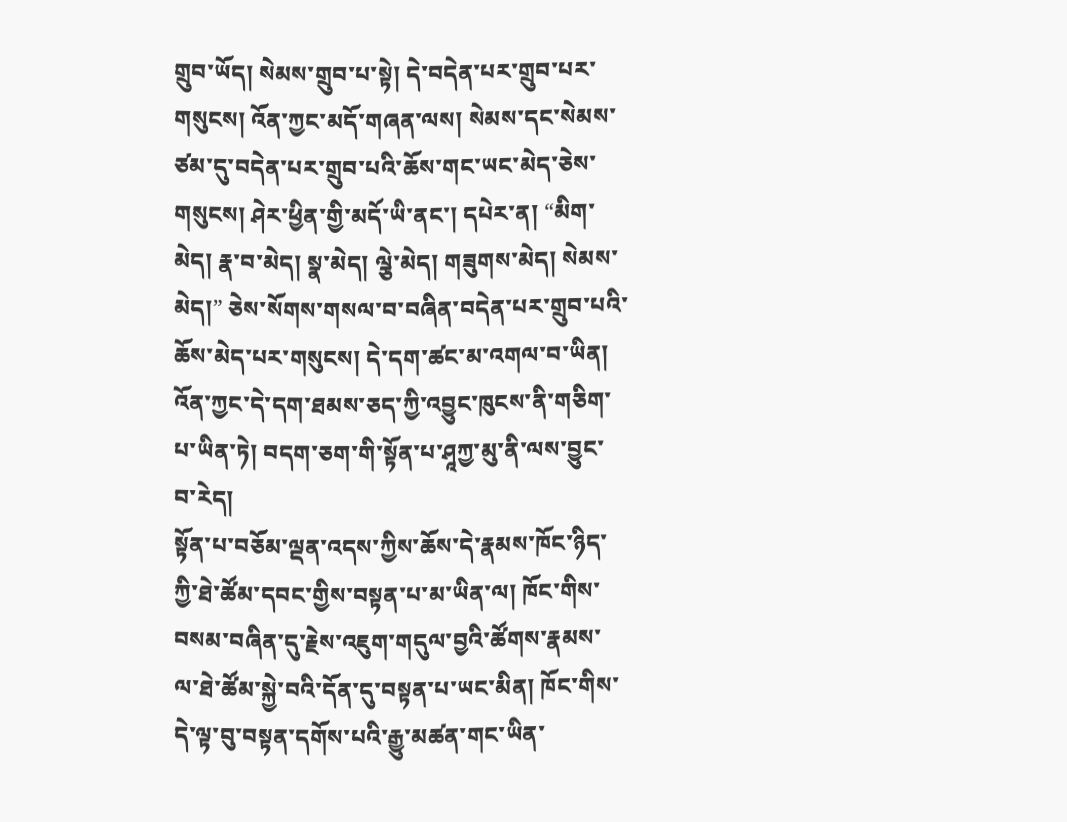གྲུབ་ཡོད། སེམས་གྲུབ་པ་སྟེ། དེ་བདེན་པར་གྲུབ་པར་གསུངས། འོན་ཀྱང་མདོ་གཞན་ལས། སེམས་དང་སེམས་ཙམ་དུ་བདེན་པར་གྲུབ་པའི་ཆོས་གང་ཡང་མེད་ཅེས་གསུངས། ཤེར་ཕྱིན་གྱི་མདོ་ཡི་ནང་། དཔེར་ན། “མིག་མེད། རྣ་བ་མེད། སྣ་མེད། ལྕེ་མེད། གཟུགས་མེད། སེམས་མེད།” ཅེས་སོགས་གསལ་བ་བཞིན་བདེན་པར་གྲུབ་པའི་ཆོས་མེད་པར་གསུངས། དེ་དག་ཚང་མ་འགལ་བ་ཡིན། འོན་ཀྱང་དེ་དག་ཐམས་ཅད་ཀྱི་འབྱུང་ཁུངས་ནི་གཅིག་པ་ཡིན་ཏེ། བདག་ཅག་གི་སྟོན་པ་ཤཱཀྱ་མུ་ནི་ལས་བྱུང་བ་རེད།
སྟོན་པ་བཅོམ་ལྡན་འདས་ཀྱིས་ཆོས་དེ་རྣམས་ཁོང་ཉིད་ཀྱི་ཐེ་ཚོམ་དབང་གྱིས་བསྟན་པ་མ་ཡིན་ལ། ཁོང་གིས་བསམ་བཞིན་དུ་རྗེས་འཇུག་གདུལ་བྱའི་ཚོགས་རྣམས་ལ་ཐེ་ཚོམ་སྐྱེ་བའི་དོན་དུ་བསྟན་པ་ཡང་མིན། ཁོང་གིས་དེ་ལྟ་བུ་བསྟན་དགོས་པའི་རྒྱུ་མཚན་གང་ཡིན་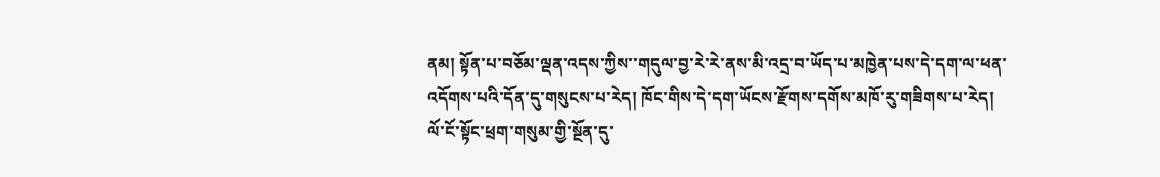ནམ། སྟོན་པ་བཅོམ་ལྡན་འདས་ཀྱིས་་གདུལ་བྱ་རེ་རེ་ནས་མི་འདྲ་བ་ཡོད་པ་མཁྱེན་པས་དེ་དག་ལ་ཕན་འདོགས་པའི་དོན་དུ་གསུངས་པ་རེད། ཁོང་གིས་དེ་དག་ཡོངས་རྫོགས་དགོས་མཁོ་རུ་གཟིགས་པ་རེད།
ལོ་ངོ་སྟོང་ཕྲག་གསུམ་གྱི་སྔོན་དུ་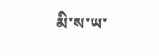མི་ས་ཡ་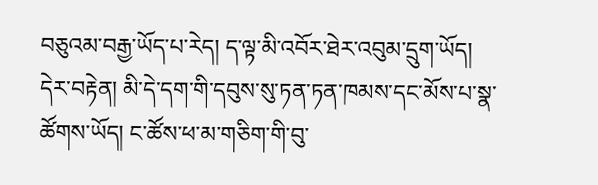བཅུའམ་བརྒྱ་ཡོད་པ་རེད། ད་ལྟ་མི་འབོར་ཐེར་འབུམ་དྲུག་ཡོད། དེར་བརྟེན། མི་དེ་དག་གི་དབུས་སུ་ཏན་ཏན་ཁམས་དང་མོས་པ་སྣ་ཚོགས་ཡོད། ང་ཚོས་ཕ་མ་གཅིག་གི་བུ་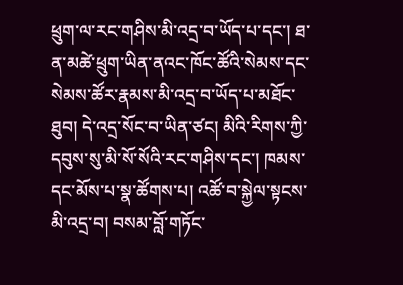ཕྲུག་ལ་རང་གཤིས་མི་འདྲ་བ་ཡོད་པ་དང་། ཐ་ན་མཚེ་ཕྲུག་ཡིན་ནའང་ཁོང་ཚོའི་སེམས་དང་སེམས་ཚོར་རྣམས་མི་འདྲ་བ་ཡོད་པ་མཐོང་ཐུབ། དེ་འདྲ་སོང་བ་ཡིན་ཙང། མིའི་རིགས་ཀྱི་དབུས་སུ་མི་སོ་སོའི་རང་གཤིས་དང་། ཁམས་དང་མོས་པ་སྣ་ཚོགས་པ། འཚོ་བ་སྐྱེལ་སྟངས་མི་འདྲ་བ། བསམ་བློ་གཏོང་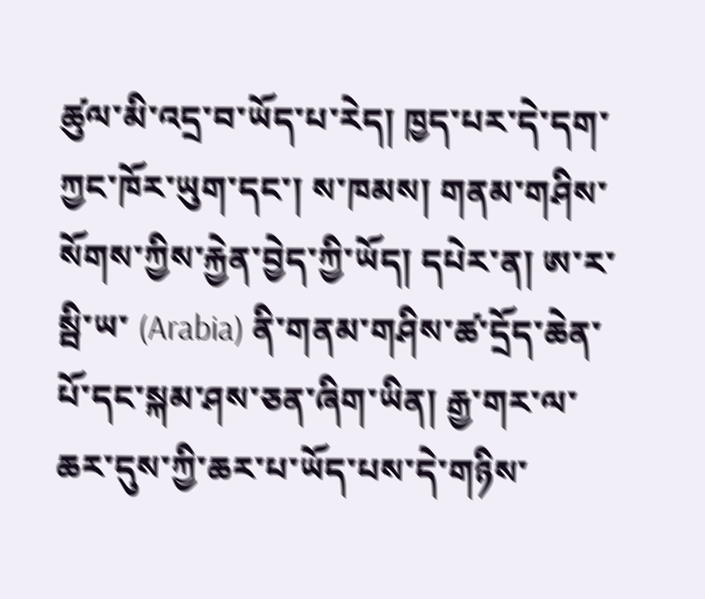ཚུལ་མི་འདྲ་བ་ཡོད་པ་རེད། ཁྱད་པར་དེ་དག་ཀྱང་ཁོར་ཡུག་དང་། ས་ཁམས། གནམ་གཤིས་སོགས་ཀྱིས་རྐྱེན་བྱེད་ཀྱི་ཡོད། དཔེར་ན། ཨ་ར་སྦི་ཡ་ (Arabia) ནི་གནམ་གཤིས་ཚ་དྲོད་ཆེན་པོ་དང་སྐམ་ཤས་ཅན་ཞིག་ཡིན། རྒྱ་གར་ལ་ཆར་དུས་ཀྱི་ཆར་པ་ཡོད་པས་དེ་གཉིས་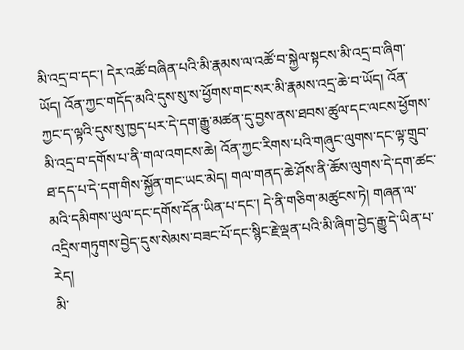མི་འདྲ་བ་དང་། དེར་འཚོ་བཞིན་པའི་མི་རྣམས་ལ་འཚོ་བ་སྐྱེལ་སྟངས་མི་འདྲ་བ་ཞིག་ཡོད། འོན་ཀྱང་གདོད་མའི་དུས་སུ་ས་ཕྱོགས་གང་སར་མི་རྣམས་འདྲ་ཆེ་བ་ཡོད། འོན་ཀྱང་ད་ལྟའི་དུས་སུ་ཁྱད་པར་དེ་དག་རྒྱུ་མཚན་དུ་བྱས་ནས་ཐབས་ཚུལ་དང་ལངས་ཕྱོགས་མི་འདྲ་བ་དགོས་པ་ནི་གལ་འགངས་ཆེ། འོན་ཀྱང་རིགས་པའི་གཞུང་ལུགས་དང་ལྟ་གྲུབ་ཐ་དད་པ་དེ་དག་གིས་སྐྱོན་གང་ཡང་མེད། གལ་གནད་ཆེ་ཤོས་ནི་ཆོས་ལུགས་དེ་དག་ཚང་མའི་དམིགས་ཡུལ་དང་དགོས་དོན་ཡིན་པ་དང་། དེ་ནི་གཅིག་མཚུངས་ཏེ། གཞན་ལ་འདྲིས་གཏུགས་བྱེད་དུས་སེམས་བཟང་པོ་དང་སྙིང་རྗེ་ལྡན་པའི་མི་ཞིག་བྱེད་རྒྱུ་དེ་ཡིན་པ་རེད།
མི་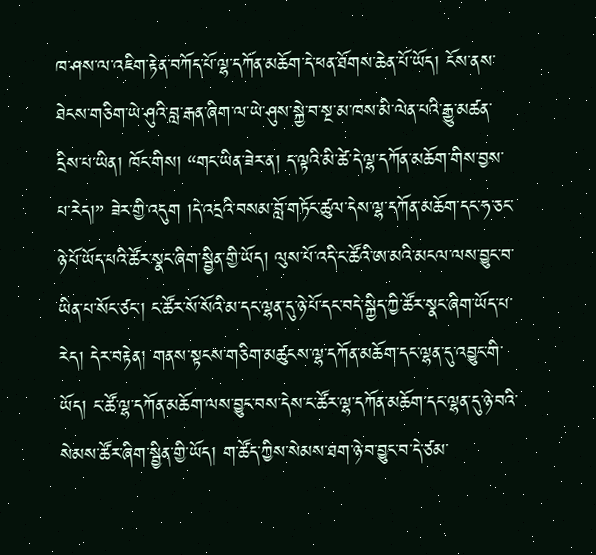ཁ་ཤས་ལ་འཇིག་རྟེན་བཀོད་པོ་ལྷ་དཀོན་མཆོག་དེ་ཕན་ཐོགས་ཆེན་པོ་ཡོད། ངོས་ནས་ཐེངས་གཅིག་ཡེ་ཤུའི་བླ་རྒན་ཞིག་ལ་ཡེ་ཤུས་སྐྱེ་བ་སྔ་མ་ཁས་མི་ལེན་པའི་རྒྱུ་མཚན་དྲིས་པ་ཡིན། ཁོང་གིས། “གང་ཡིན་ཟེར་ན། ད་ལྟའི་མི་ཚེ་དེ་ལྷ་དཀོན་མཆོག་གིས་བྱས་པ་རེད།” ཟེར་གྱི་འདུག །དེ་འདྲའི་བསམ་བློ་གཏོང་ཚུལ་དེས་ལྷ་དཀོན་མཆོག་དང་ཧ་ཅང་ཉེ་པོ་ཡོད་པའི་ཚོར་སྣང་ཞིག་སྦྱིན་གྱི་ཡོད། ལུས་པོ་འདི་ང་ཚོའི་ཨ་མའི་མངལ་ལས་བྱུང་བ་ཡིན་པ་སོང་ཙང་། ང་ཚོར་སོ་སོའི་མ་དང་ལྷན་དུ་ཉེ་པོ་དང་བདེ་སྐྱིད་ཀྱི་ཚོར་སྣང་ཞིག་ཡོད་པ་རེད། དེར་བརྟེན། གནས་སྟངས་གཅིག་མཚུངས་ལྷ་དཀོན་མཆོག་དང་ལྷན་དུ་འབྱུང་གི་ཡོད། ང་ཚོ་ལྷ་དཀོན་མཆོག་ལས་བྱུང་བས་དེས་ང་ཚོར་ལྷ་དཀོན་མཆོག་དང་ལྷན་དུ་ཉེ་བའི་སེམས་ཚོར་ཞིག་སྦྱིན་གྱི་ཡོད། ག་ཚོད་ཀྱིས་སེམས་ཐག་ཉེ་བ་བྱུང་བ་དེ་ཙམ་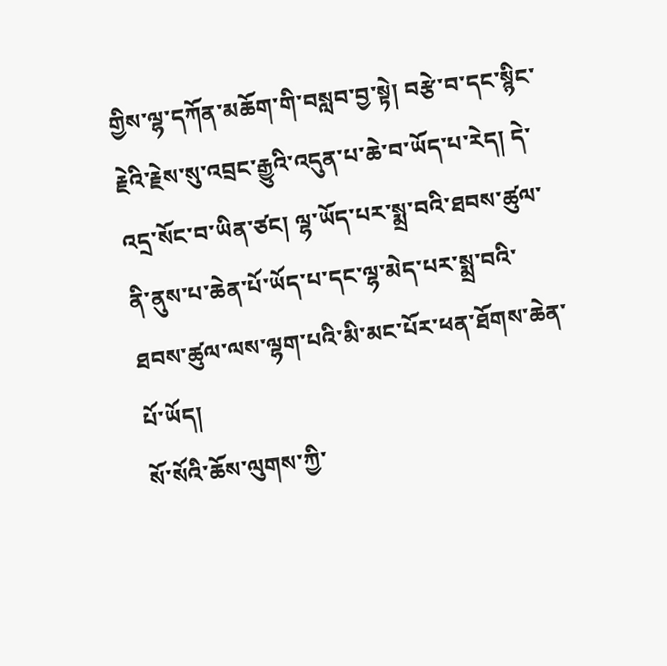གྱིས་ལྷ་དཀོན་མཆོག་གི་བསླབ་བྱ་སྟེ། བརྩེ་བ་དང་སྙིང་རྗེའི་རྗེས་སུ་འབྲང་རྒྱུའི་འདུན་པ་ཆེ་བ་ཡོད་པ་རེད། དེ་འདྲ་སོང་བ་ཡིན་ཙང། ལྷ་ཡོད་པར་སྨྲ་བའི་ཐབས་ཚུལ་ནི་ནུས་པ་ཆེན་པོ་ཡོད་པ་དང་ལྷ་མེད་པར་སྨྲ་བའི་ཐབས་ཚུལ་ལས་ལྷག་པའི་མི་མང་པོར་ཕན་ཐོགས་ཆེན་པོ་ཡོད།
སོ་སོའི་ཆོས་ལུགས་ཀྱི་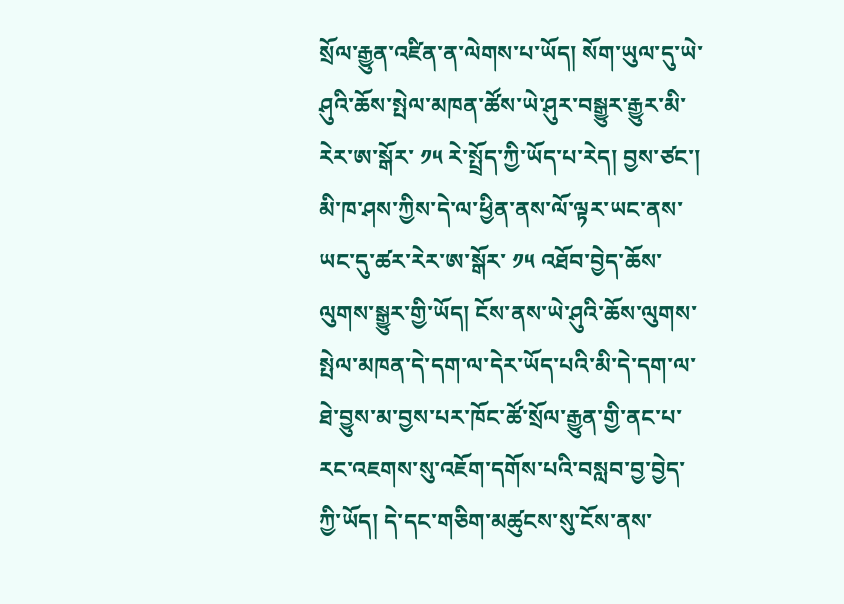སྲོལ་རྒྱུན་འཛིན་ན་ལེགས་པ་ཡོད། སོག་ཡུལ་དུ་ཡེ་ཤུའི་ཆོས་སྤེལ་མཁན་ཚོས་ཡེ་ཤུར་བསྒྱུར་རྒྱུར་མི་རེར་ཨ་སྒོར་ ༡༥ རེ་སྤྲོད་ཀྱི་ཡོད་པ་རེད། བྱས་ཙང་། མི་ཁ་ཤས་ཀྱིས་དེ་ལ་ཕྱིན་ནས་ལོ་ལྟར་ཡང་ནས་ཡང་དུ་ཚར་རེར་ཨ་སྒོར་ ༡༥ འཐོབ་བྱེད་ཆོས་ལུགས་སྒྱུར་གྱི་ཡོད། ངོས་ནས་ཡེ་ཤུའི་ཆོས་ལུགས་སྤེལ་མཁན་དེ་དག་ལ་དེར་ཡོད་པའི་མི་དེ་དག་ལ་ཐེ་བྱུས་མ་བྱས་པར་ཁོང་ཚོ་སྲོལ་རྒྱུན་གྱི་ནང་པ་རང་འཇགས་སུ་འཇོག་དགོས་པའི་བསླབ་བྱ་བྱེད་ཀྱི་ཡོད། དེ་དང་གཅིག་མཚུངས་སུ་ངོས་ནས་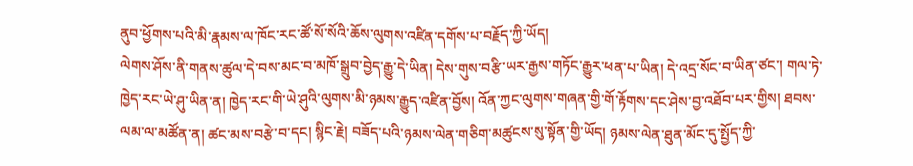ནུབ་ཕྱོགས་པའི་མི་རྣམས་ལ་ཁོང་རང་ཚོ་སོ་སོའི་ཆོས་ལུགས་འཛིན་དགོས་པ་བརྗོད་ཀྱི་ཡོད།
ལེགས་ཤོས་ནི་གནས་ཚུལ་དེ་བས་མང་བ་མཁོ་སྒྲུབ་བྱེད་རྒྱུ་དེ་ཡིན། དེས་གུས་བརྩི་ཡར་རྒྱས་གཏོང་རྒྱུར་ཕན་པ་ཡིན། དེ་འདྲ་སོང་བ་ཡིན་ཙང་། གལ་ཏེ་ཁྱེད་རང་ཡེ་ཤུ་ཡིན་ན། ཁྱེད་རང་གི་ཡེ་ཤུའི་ལུགས་མི་ཉམས་རྒྱུད་འཛིན་བྱོས། འོན་ཀྱང་ལུགས་གཞན་གྱི་གོ་རྟོགས་དང་ཤེས་བྱ་འཐོབ་པར་གྱིས། ཐབས་ལམ་ལ་མཚོན་ན། ཚང་མས་བརྩེ་བ་དང། སྙིང་རྗེ། བཟོད་པའི་ཉམས་ལེན་གཅིག་མཚུངས་སུ་སྟོན་གྱི་ཡོད། ཉམས་ལེན་ཐུན་མོང་དུ་སྤྱོད་ཀྱི་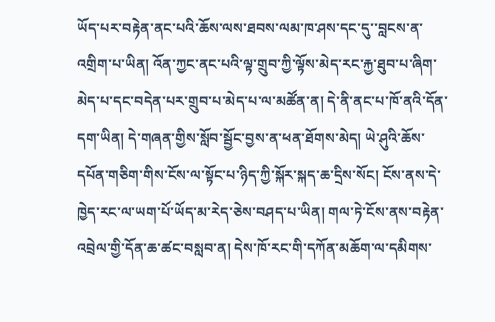ཡོད་པར་བརྟེན་ནང་པའི་ཆོས་ལས་ཐབས་ལམ་ཁ་ཤས་དང་དུ་་བླངས་ན་འགྲིག་པ་ཡིན། འོན་ཀྱང་ནང་པའི་ལྟ་གྲུབ་ཀྱི་ལྟོས་མེད་རང་རྐྱ་ཐུབ་པ་ཞིག་མེད་པ་དང་བདེན་པར་གྲུབ་པ་མེད་པ་ལ་མཚོན་ན། དེ་ནི་ནང་པ་ཁོ་ནའི་དོན་དག་ཡིན། དེ་གཞན་གྱིས་སློབ་སྦྱོང་བྱས་ན་ཕན་ཐོགས་མེད། ཡེ་ཤུའི་ཆོས་དཔོན་གཅིག་གིས་ངོས་ལ་སྟོང་པ་ཉིད་ཀྱི་སྐོར་སྐད་ཆ་དྲིས་སོང། ངོས་ནས་དེ་ཁྱེད་རང་ལ་ཡག་པོ་ཡོད་མ་རེད་ཅེས་བཤད་པ་ཡིན། གལ་ཏེ་ངོས་ནས་བརྟེན་འབྲེལ་གྱི་དོན་ཆ་ཚང་བསླབ་ན། དེས་ཁོ་རང་གི་དཀོན་མཆོག་ལ་དམིགས་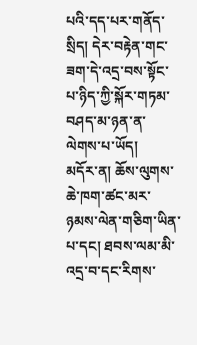པའི་དད་པར་གནོད་སྲིད། དེར་བརྟེན་གང་ཟག་དེ་འདྲ་བས་སྟོང་པ་ཉིད་ཀྱི་སྐོར་གཏམ་བཤད་མ་ཉན་ན་ལེགས་པ་ཡོད།
མདོར་ན། ཆོས་ལུགས་ཆེ་ཁག་ཚང་མར་ཉམས་ལེན་གཅིག་ཡིན་པ་དང། ཐབས་ལམ་མི་འདྲ་བ་དང་རིགས་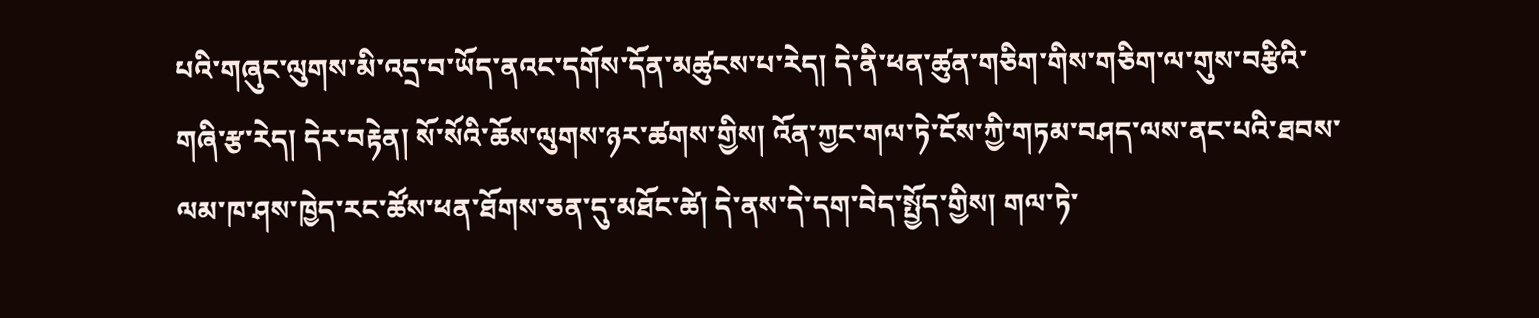པའི་གཞུང་ལུགས་མི་འདྲ་བ་ཡོད་ནའང་དགོས་དོན་མཚུངས་པ་རེད། དེ་ནི་ཕན་ཚུན་གཅིག་གིས་གཅིག་ལ་གུས་བརྩིའི་གཞི་རྩ་རེད། དེར་བརྟེན། སོ་སོའི་ཆོས་ལུགས་ཉར་ཚགས་གྱིས། འོན་ཀྱང་གལ་ཏེ་ངོས་ཀྱི་གཏམ་བཤད་ལས་ནང་པའི་ཐབས་ལམ་ཁ་ཤས་ཁྱེད་རང་ཚོས་ཕན་ཐོགས་ཅན་དུ་མཐོང་ཚེ། དེ་ནས་དེ་དག་བེད་སྤྱོད་གྱིས། གལ་ཏེ་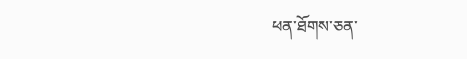ཕན་ཐོགས་ཅན་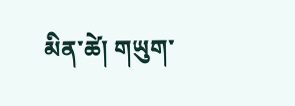མིན་ཚེ། གཡུག་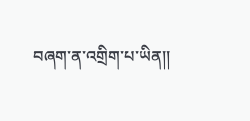བཞག་ན་འགྲིག་པ་ཡིན།།